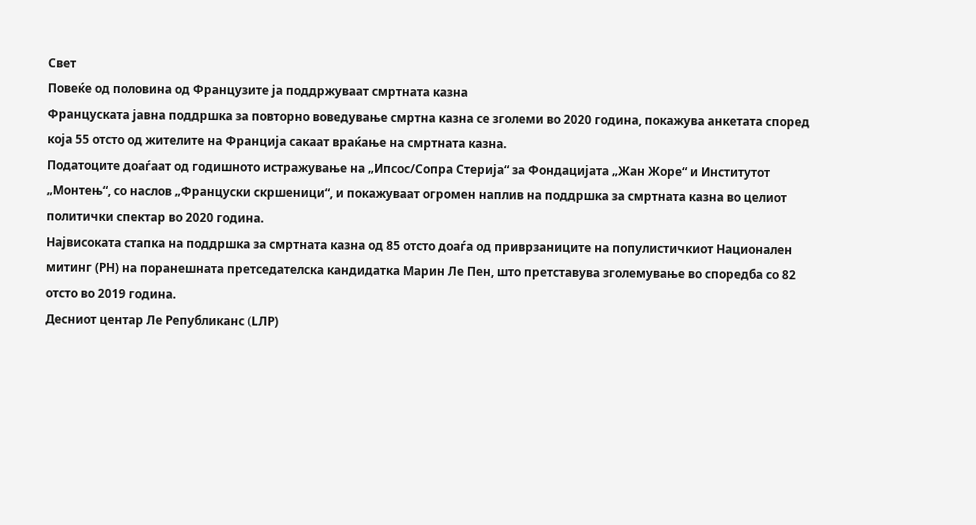Свет
Повеќе од половина од Французите ја поддржуваат смртната казна
Француската јавна поддршка за повторно воведување смртна казна се зголеми во 2020 година, покажува анкетата според која 55 отсто од жителите на Франција сакаат враќање на смртната казна.
Податоците доаѓаат од годишното истражување на „Ипсос/Сопра Стерија“ за Фондацијата „Жан Жоре“ и Институтот „Монтењ“, со наслов „Француски скршеници“, и покажуваат огромен наплив на поддршка за смртната казна во целиот политички спектар во 2020 година.
Највисоката стапка на поддршка за смртната казна од 85 отсто доаѓа од приврзаниците на популистичкиот Национален митинг (РН) на поранешната претседателска кандидатка Марин Ле Пен, што претставува зголемување во споредба со 82 отсто во 2019 година.
Десниот центар Ле Републиканс (LЛР)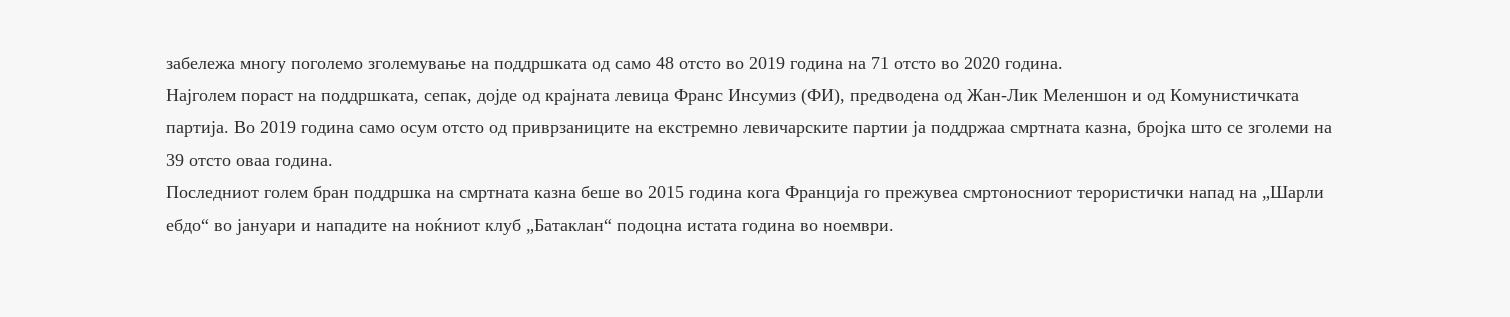забележа многу поголемо зголемување на поддршката од само 48 отсто во 2019 година на 71 отсто во 2020 година.
Најголем пораст на поддршката, сепак, дојде од крајната левица Франс Инсумиз (ФИ), предводена од Жан-Лик Меленшон и од Комунистичката партија. Во 2019 година само осум отсто од приврзаниците на екстремно левичарските партии ја поддржаа смртната казна, бројка што се зголеми на 39 отсто оваа година.
Последниот голем бран поддршка на смртната казна беше во 2015 година кога Франција го прежувеа смртоносниот терористички напад на „Шарли ебдо“ во јануари и нападите на ноќниот клуб „Батаклан“ подоцна истата година во ноември.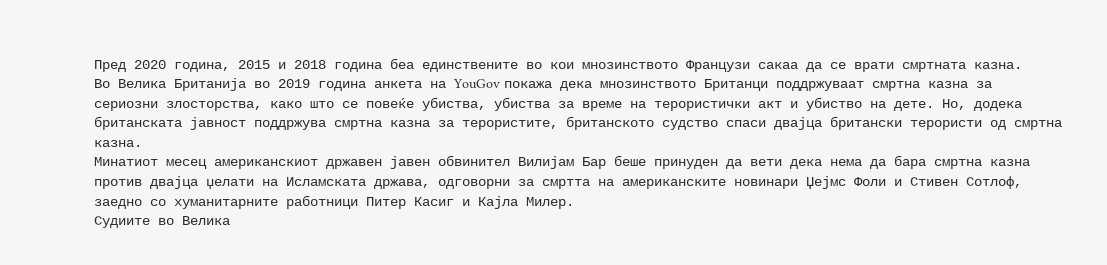Пред 2020 година, 2015 и 2018 година беа единствените во кои мнозинството Французи сакаа да се врати смртната казна.
Во Велика Британија во 2019 година анкета на YouGov покажа дека мнозинството Британци поддржуваат смртна казна за сериозни злосторства, како што се повеќе убиства, убиства за време на терористички акт и убиство на дете. Но, додека британската јавност поддржува смртна казна за терористите, британското судство спаси двајца британски терористи од смртна казна.
Минатиот месец американскиот државен јавен обвинител Вилијам Бар беше принуден да вети дека нема да бара смртна казна против двајца џелати на Исламската држава, одговорни за смртта на американските новинари Џејмс Фоли и Стивен Сотлоф, заедно со хуманитарните работници Питер Касиг и Кајла Милер.
Судиите во Велика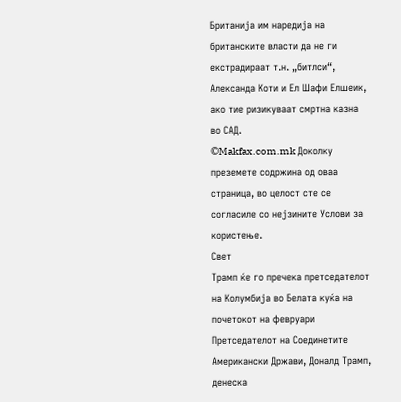Британија им наредија на британските власти да не ги екстрадираат т.н. „битлси“, Александа Коти и Ел Шафи Елшеик, ако тие ризикуваат смртна казна во САД.
©Makfax.com.mk Доколку преземете содржина од оваа страница, во целост сте се согласиле со нејзините Услови за користење.
Свет
Трамп ќе го пречека претседателот на Колумбија во Белата куќа на почетокот на февруари
Претседателот на Соединетите Американски Држави, Доналд Трамп, денеска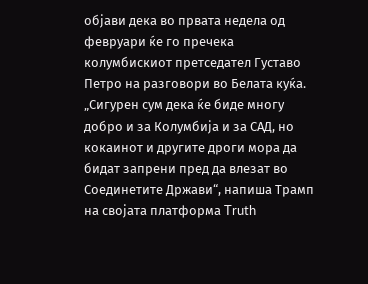објави дека во првата недела од февруари ќе го пречека колумбискиот претседател Густаво Петро на разговори во Белата куќа.
„Сигурен сум дека ќе биде многу добро и за Колумбија и за САД, но кокаинот и другите дроги мора да бидат запрени пред да влезат во Соединетите Држави“, напиша Трамп на својата платформа Truth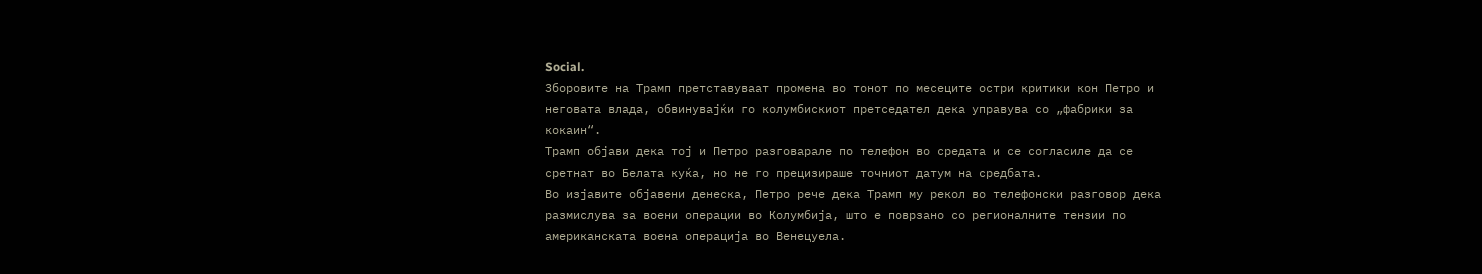Social.
Зборовите на Трамп претставуваат промена во тонот по месеците остри критики кон Петро и неговата влада, обвинувајќи го колумбискиот претседател дека управува со „фабрики за кокаин“.
Трамп објави дека тој и Петро разговарале по телефон во средата и се согласиле да се сретнат во Белата куќа, но не го прецизираше точниот датум на средбата.
Во изјавите објавени денеска, Петро рече дека Трамп му рекол во телефонски разговор дека размислува за воени операции во Колумбија, што е поврзано со регионалните тензии по американската воена операција во Венецуела.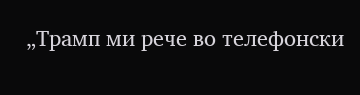„Трамп ми рече во телефонски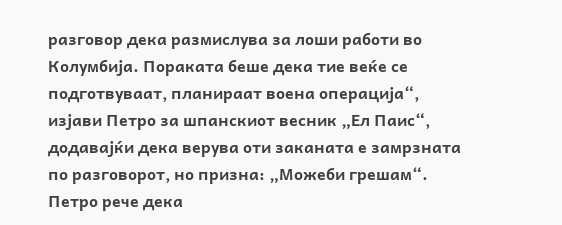разговор дека размислува за лоши работи во Колумбија. Пораката беше дека тие веќе се подготвуваат, планираат воена операција“, изјави Петро за шпанскиот весник „Ел Паис“, додавајќи дека верува оти заканата е замрзната по разговорот, но призна: „Можеби грешам“.
Петро рече дека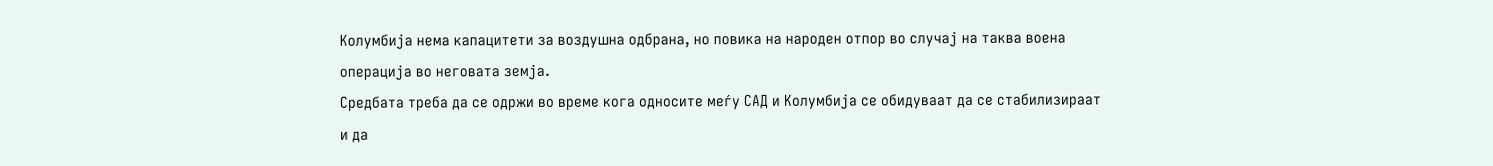Колумбија нема капацитети за воздушна одбрана, но повика на народен отпор во случај на таква воена операција во неговата земја.
Средбата треба да се одржи во време кога односите меѓу САД и Колумбија се обидуваат да се стабилизираат и да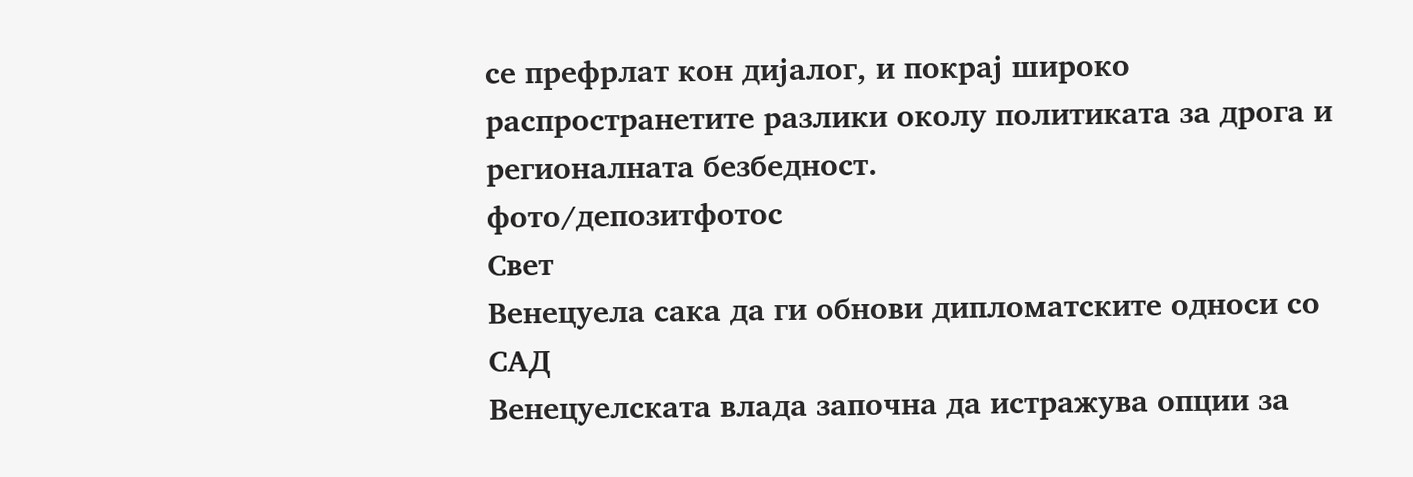се префрлат кон дијалог, и покрај широко распространетите разлики околу политиката за дрога и регионалната безбедност.
фото/депозитфотос
Свет
Венецуела сака да ги обнови дипломатските односи со САД
Венецуелската влада започна да истражува опции за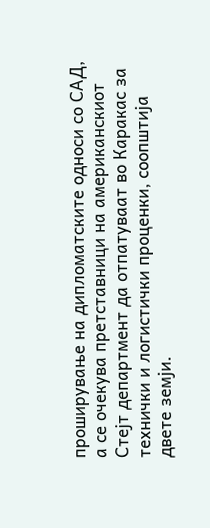проширување на дипломатските односи со САД, а се очекува претставници на американскиот Стејт департмент да отпатуваат во Каракас за технички и логистички проценки, соопштија двете земји.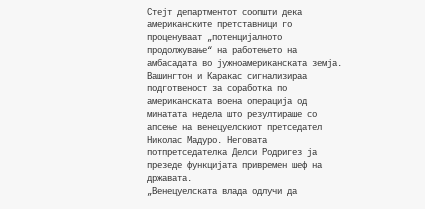Стејт департментот соопшти дека американските претставници го проценуваат „потенцијалното продолжување“ на работењето на амбасадата во јужноамериканската земја.
Вашингтон и Каракас сигнализираа подготвеност за соработка по американската воена операција од минатата недела што резултираше со апсење на венецуелскиот претседател Николас Мадуро. Неговата потпретседателка Делси Родригез ја презеде функцијата привремен шеф на државата.
„Венецуелската влада одлучи да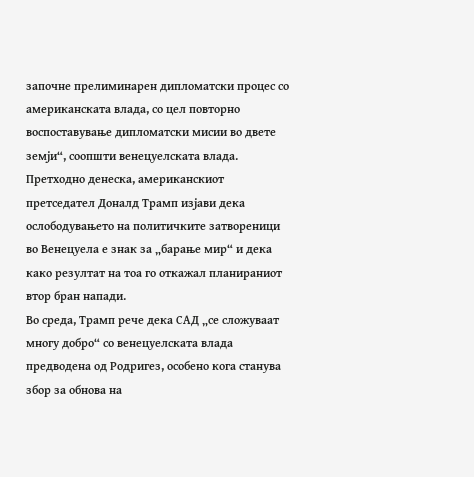започне прелиминарен дипломатски процес со американската влада, со цел повторно воспоставување дипломатски мисии во двете земји“, соопшти венецуелската влада.
Претходно денеска, американскиот претседател Доналд Трамп изјави дека ослободувањето на политичките затвореници во Венецуела е знак за „барање мир“ и дека како резултат на тоа го откажал планираниот втор бран напади.
Во среда, Трамп рече дека САД „се сложуваат многу добро“ со венецуелската влада предводена од Родригез, особено кога станува збор за обнова на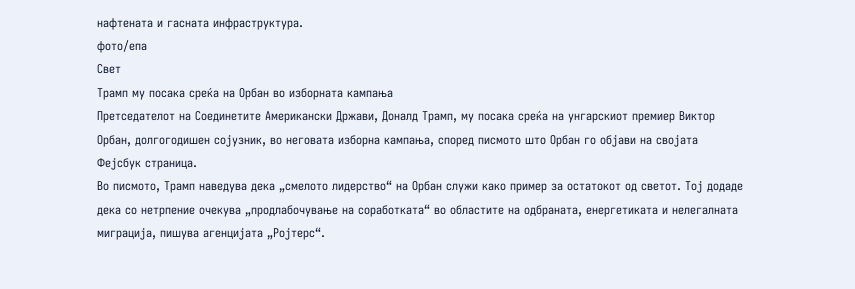нафтената и гасната инфраструктура.
фото/епа
Свет
Трамп му посака среќа на Орбан во изборната кампања
Претседателот на Соединетите Американски Држави, Доналд Трамп, му посака среќа на унгарскиот премиер Виктор Орбан, долгогодишен сојузник, во неговата изборна кампања, според писмото што Орбан го објави на својата Фејсбук страница.
Во писмото, Трамп наведува дека „смелото лидерство“ на Орбан служи како пример за остатокот од светот. Тој додаде дека со нетрпение очекува „продлабочување на соработката“ во областите на одбраната, енергетиката и нелегалната миграција, пишува агенцијата „Ројтерс“.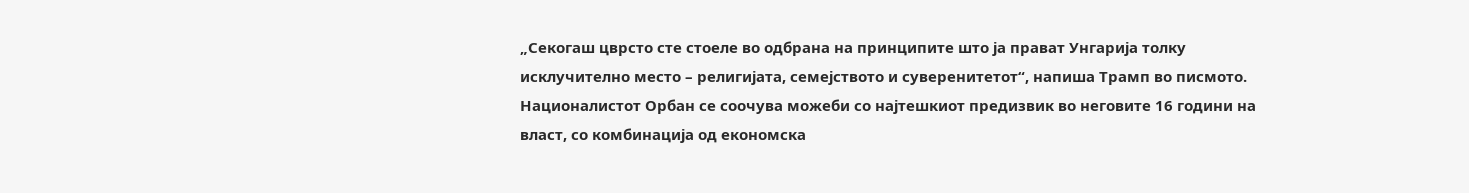„Секогаш цврсто сте стоеле во одбрана на принципите што ја прават Унгарија толку исклучително место – религијата, семејството и суверенитетот“, напиша Трамп во писмото.
Националистот Орбан се соочува можеби со најтешкиот предизвик во неговите 16 години на власт, со комбинација од економска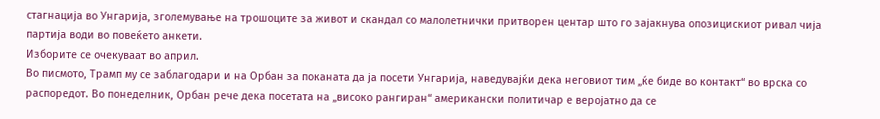стагнација во Унгарија, зголемување на трошоците за живот и скандал со малолетнички притворен центар што го зајакнува опозицискиот ривал чија партија води во повеќето анкети.
Изборите се очекуваат во април.
Во писмото, Трамп му се заблагодари и на Орбан за поканата да ја посети Унгарија, наведувајќи дека неговиот тим „ќе биде во контакт“ во врска со распоредот. Во понеделник, Орбан рече дека посетата на „високо рангиран“ американски политичар е веројатно да се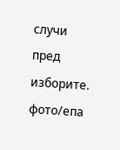случи пред изборите.
фото/епа